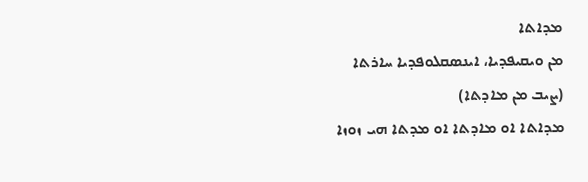ܡܕܐܬܐ
ܡܢ ܘܝܩܝܦܕܝܐ، ܐܝܢܣܩܠܘܦܕܝܐ ܚܐܪܬܐ
(ܨܝܒ ܡܢ ܡܐܕܬܐ)
ܡܕܐܬܐ ܐܘ ܡܐܕܬܐ ܐܘ ܡܕܬܐ ܗܝ ܙܘܙܐ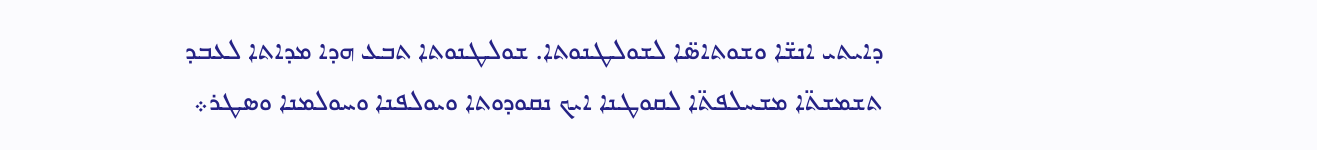ܕܐܝܬܝ ܐܢܫ̈ܐ ܘܫܘܬܐܣ̈ܐ ܠܫܘܠܛܢܘܬܐ. ܫܘܠܛܢܘܬܐ ܬܒܥ ܗܕܐ ܡܕܐܬܐ ܠܥܒܕ ܬܫܡܫܬ̈ܐ ܡܫܚܠܦܬ̈ܐ ܠܩܘܛܢܐ ܐܝܟ ܢܩܘܕܘܬܐ ܘܝܘܠܦܢܐ ܘܚܘܠܡܢܐ ܘܣܛܪ܀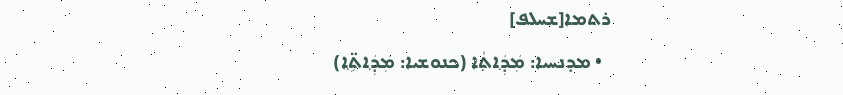ܪܬܡܐ[ܫܚܠܦ]
  • ܡܕܢܚܝܐ: ܡܲܕ݂ܲܐܬ݂ܵܐ (ܟܢܘܫܝܐ: ܡܲܕ݂ܲܐܬ݂ܹ̈ܐ)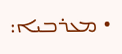• ܡܥܪܒܝܐ: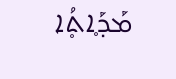ܡܰܕ̥ܰܐܬ̥ܳܐ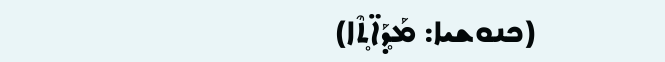(ܟܢܘܫܝܐ: ܡܰܕ̥ܰܐ̈ܬ̥ܶܐ)